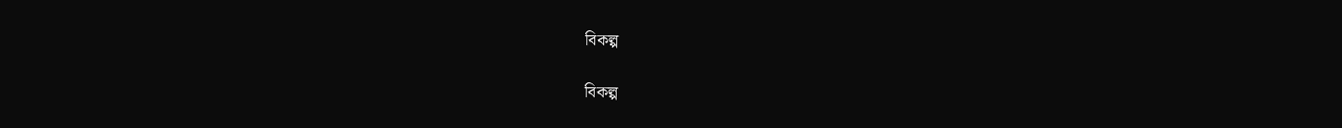বিকল্প

বিকল্প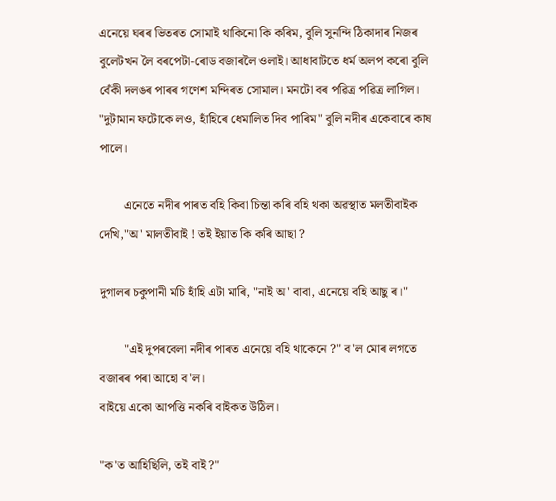এনেয়ে ঘৰৰ ভিতৰত সোমাই থাকিনো কি কৰিম, বুলি সুনন্দি ঠিকাদাৰ নিজৰ বুলেটখন লৈ বৰপেটা-ৰোড বজাৰলৈ ওলাই। আধাবাটতে ধৰ্ম অলপ কৰো বুলি বেঁকী দলঙৰ পাৰৰ গণেশ মন্দিৰত সোমাল। মনটো বৰ পৱিত্ৰ পৱিত্ৰ লাগিল। "দুটামান ফটোকে লও, হাঁহিৰে ধেমালিত দিব পাৰিম" বুলি নদীৰ একেবাৰে কাষ পালে।

        এনেতে নদীৰ পাৰত বহি কিবা চিন্তা কৰি বহি থকা অৱস্থাত মলতীবাইক দেখি,"অ' মালতীবাই ! তই ইয়াত কি কৰি আছা ?

দুগালৰ চকুপানী মচি হাঁহি এটা মাৰি, "নাই অ' বাবা, এনেয়ে বহি আছু ৰ।"

        "এই দুপৰবেলা নদীৰ পাৰত এনেয়ে বহি থাকেনে ?" ব'ল মোৰ লগতে বজাৰৰ পৰা আহো ব'ল।
বাইয়ে একো আপত্তি নকৰি বাইকত উঠিল।

"ক'ত আহিছিলি, তই বাই ?"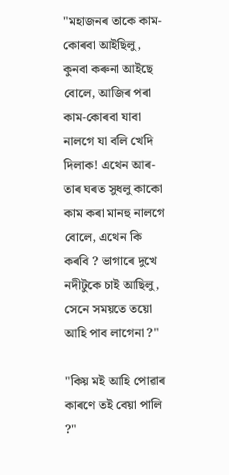"মহাজনৰ তাকে কাম-কোৰবা আইছিলু, কুনবা কৰুনা আইছে বোলে, আজিৰ পৰা কাম-কোৰবা যাবা নালগে যা বলি খেদি দিলাক! এথেন আৰ-তাৰ ঘৰত সুধলু কাকো কাম কৰা মানহু নালগে বোলে, এথেন কি কৰবি ? ভাগাৰে দুখে নদীটুকে চাই আছিলু, সেনে সময়তে তয়ো আহি পাব লাগেনা ?"

"কিয় মই আহি পোৱাৰ কাৰণে তই বেয়া পালি ?"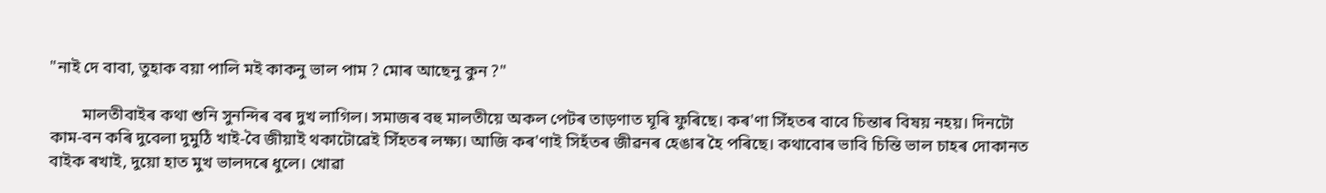"নাই দে বাবা, তুহাক বয়া পালি মই কাকনু ভাল পাম ? মোৰ আছেনু কুন ?"

        মালতীবাইৰ কথা শুনি সুনন্দিৰ বৰ দুখ লাগিল। সমাজৰ বহু মালতীয়ে অকল পেটৰ তাড়ণাত ঘূৰি ফুৰিছে। কৰ'ণা সিঁহতৰ বাবে চিন্তাৰ বিষয় নহয়। দিনটো কাম-বন কৰি দুবেলা দুমুঠি খাই-বৈ জীয়াই থকাটোৱেই সিঁহতৰ লক্ষ্য। আজি কৰ'ণাই সিহঁতৰ জীৱনৰ হেঙাৰ হৈ পৰিছে। কথাবোৰ ভাবি চিন্তি ভাল চাহৰ দোকানত বাইক ৰখাই, দুয়ো হাত মুখ ভালদৰে ধুলে। খোৱা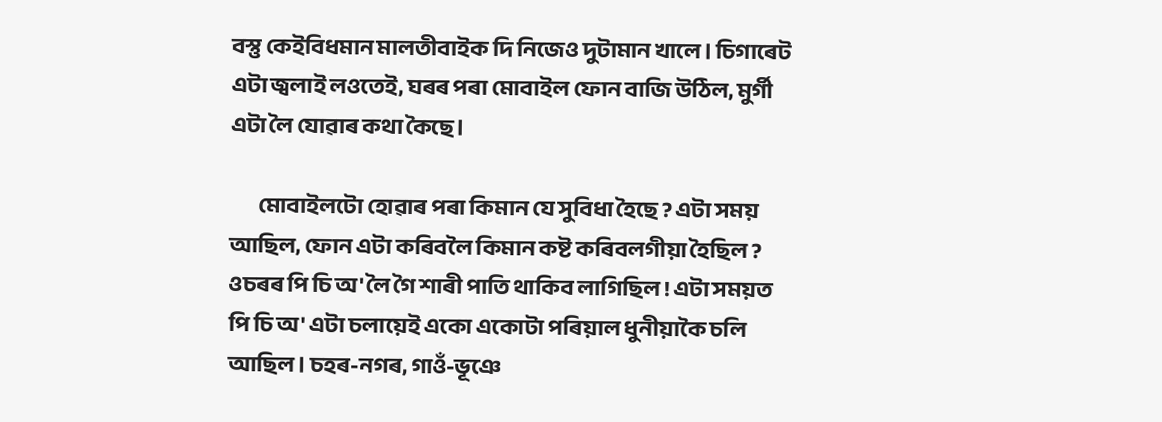বস্তু কেইবিধমান মালতীবাইক দি নিজেও দুটামান খালে। চিগাৰেট এটা জ্বলাই লওতেই, ঘৰৰ পৰা মোবাইল ফোন বাজি উঠিল, মুৰ্গী এটা লৈ যোৱাৰ কথা কৈছে।

        মোবাইলটো হোৱাৰ পৰা কিমান যে সুবিধা হৈছে ? এটা সময় আছিল, ফোন এটা কৰিবলৈ কিমান কষ্ট কৰিবলগীয়া হৈছিল ? ওচৰৰ পি চি অ' লৈ গৈ শাৰী পাতি থাকিব লাগিছিল ! এটা সময়ত পি চি অ' এটা চলায়েই একো একোটা পৰিয়াল ধুনীয়াকৈ চলি আছিল। চহৰ-নগৰ, গাওঁ-ভূঞে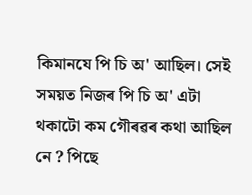কিমানযে পি চি অ' আছিল। সেই সময়ত নিজৰ পি চি অ' এটা থকাটো কম গৌৰৱৰ কথা আছিল নে ? পিছে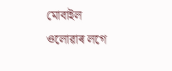মোবাইল ওলোৱাৰ লগে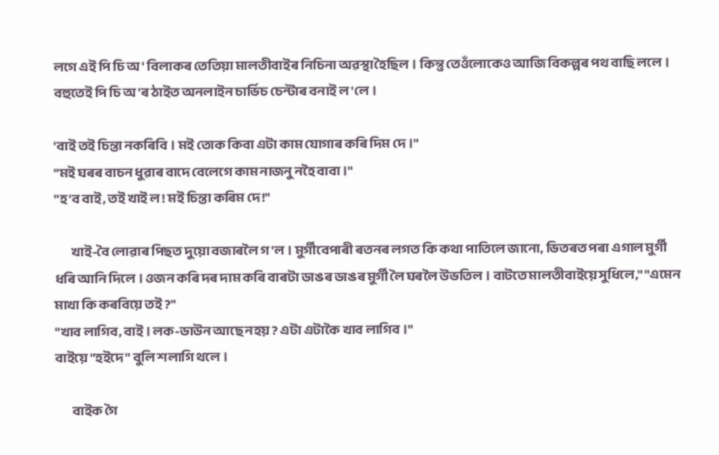লগে এই পি চি অ' বিলাকৰ তেতিয়া মালতীবাইৰ নিচিনা অৱস্থা হৈছিল। কিন্তু তেওঁলোকেও আজি বিকল্পৰ পথ বাছি ললে। বহুতেই পি চি অ'ৰ ঠাইত অনলাইন চাৰ্ভিচ চেন্টাৰ বনাই ল'লে।

'বাই তই চিন্তা নকৰিবি। মই তোক কিবা এটা কাম যোগাৰ কৰি দিম দে।"
"মই ঘৰৰ বাচন ধুৱাৰ বাদে বেলেগে কাম নাজনু নহৈ বাবা।"
"হ'ব বাই, তই খাই ল! মই চিন্তা কৰিম দে!"

        খাই-বৈ লোৱাৰ পিছত দুয়ো বজাৰলৈ গ'ল। মুৰ্গীবেপাৰী ৰতনৰ লগত কি কথা পাতিলে জানো, ভিতৰত পৰা এগাল মুৰ্গী ধৰি আনি দিলে। ওজন কৰি দৰ দাম কৰি বাৰটা ডাঙৰ ডাঙৰ মুৰ্গী লৈ ঘৰলৈ উভতিল। বাটতে মালতীবাইয়ে সুধিলে," "এমেন মাখা কি কৰবিয়ে তই ?"
"খাব লাগিব, বাই। লক-ডাউন আছে নহয় ? এটা এটাকৈ খাব লাগিব।"
বাইয়ে "হইদে" বুলি শলাগি থলে।

        বাইক গৈ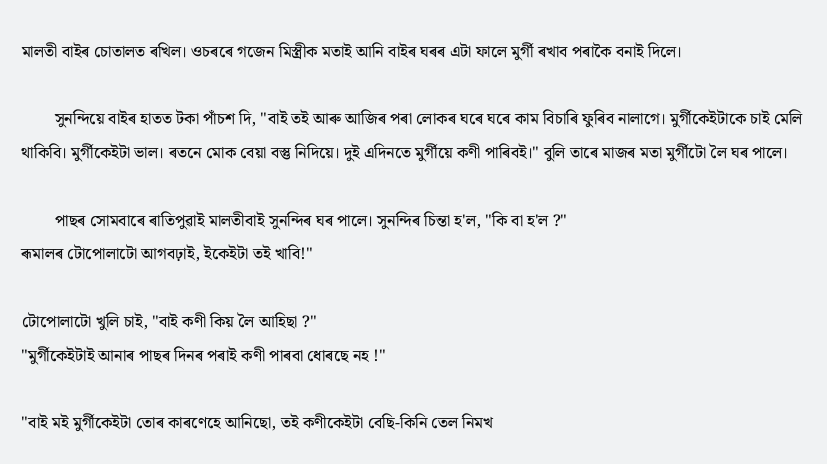মালতী বাইৰ চোতালত ৰখিল। ওচৰৰে গজেন মিস্ত্ৰীক মতাই আনি বাইৰ ঘৰৰ এটা ফালে মুৰ্গী ৰখাব পৰাকৈ বনাই দিলে।

        সুনন্দিয়ে বাইৰ হাতত টকা পাঁচশ দি, "বাই তই আৰু আজিৰ পৰা লোকৰ ঘৰে ঘৰে কাম বিচাৰি ফুৰিব নালাগে। মুৰ্গীকেইটাকে চাই মেলি থাকিবি। মুৰ্গীকেইটা ভাল। ৰতনে মোক বেয়া বস্তু নিদিয়ে। দুই এদিনতে মুৰ্গীয়ে কণী পাৰিবই।" বুলি তাৰে মাজৰ মতা মুৰ্গীটো লৈ ঘৰ পালে।

        পাছৰ সোমবাৰে ৰাতিপুৱাই মালতীবাই সুনন্দিৰ ঘৰ পালে। সুনন্দিৰ চিন্তা হ'ল, "কি বা হ'ল ?"
ৰূমালৰ টোপোলাটো আগবঢ়াই, ইকেইটা তই খাবি!"

টোপোলাটো খুলি চাই, "বাই কণী কিয় লৈ আহিছা ?"
"মুৰ্গীকেইটাই আনাৰ পাছৰ দিনৰ পৰাই কণী পাৰবা ধোৰছে নহ !"

"বাই মই মুৰ্গীকেইটা তোৰ কাৰণেহে আনিছো, তই কণীকেইটা বেছি-কিনি তেল নিমখ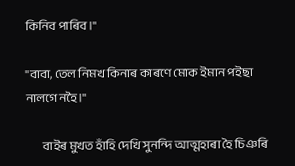কিনিব পাৰিব।"

"বাবা, তেল নিমখ কিনাৰ কাৰণে মোক ইমান পইছা নালগে নহৈ।"

        বাইৰ মুখত হাঁহি দেখি সুনন্দি আত্মহাৰা হৈ চিঞৰি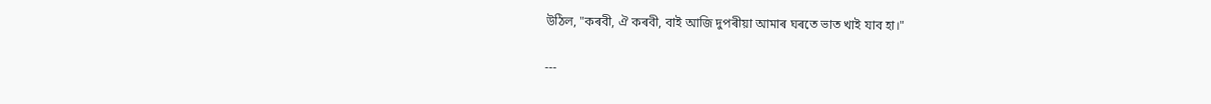উঠিল, "কৰবী, ঐ কৰবী, বাই আজি দুপৰীয়া আমাৰ ঘৰতে ভাত খাই যাব হা।"

---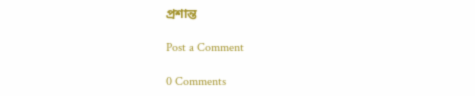প্ৰশান্ত

Post a Comment

0 Comments